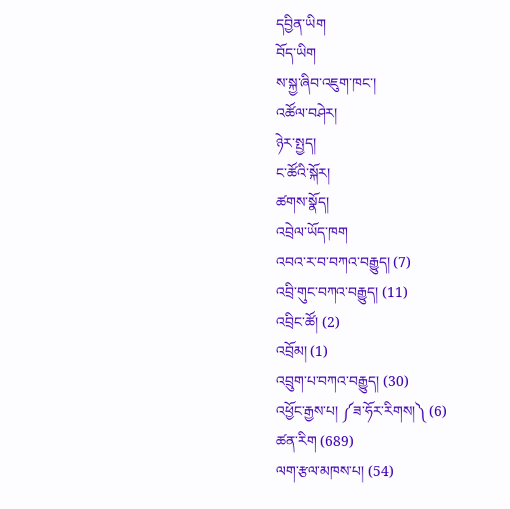དབྱིན་ཡིག
བོད་ཡིག
ས་སྐྱ་ཞིབ་འཇུག་ཁང་།
འཚོལ་བཤེར།
ཉེར་སྤྱད།
ང་ཚོའི་སྐོར།
ཚགས་སྣོད།
འབྲེལ་ཡོད་ཁག
འབའ་ར་བ་བཀའ་བརྒྱུད། (7)
འབྲི་གུང་བཀའ་བརྒྱུད། (11)
འབྲིང་ཚོ། (2)
འབྲོམ། (1)
འབྲུག་པ་བཀའ་བརྒྱུད། (30)
འཕྱོང་རྒྱས་པ། ༼ཟ་ཧོར་རིགས།༽ (6)
ཚན་རིག (689)
ལག་རྩལ་མཁས་པ། (54)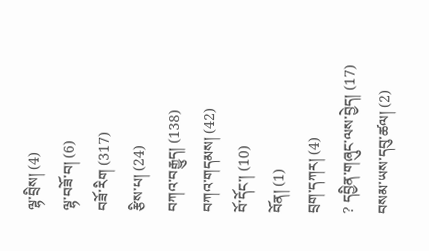ལྷ་བྲིས། (4)
ལྷ་བཟོ་བ། (6)
བཟོ་རིག (317)
རྩིས་པ། (24)
བཀའ་བརྒྱུད། (138)
བཀའ་གདམས། (42)
བོ་དོང་། (10)
བོན། (1)
བྲག་དཀར། (4)
? དབྱིན་གཞུང་ལས་བྱེད། (17)
བསམ་ཡས་དབུ་ཚལ། (2)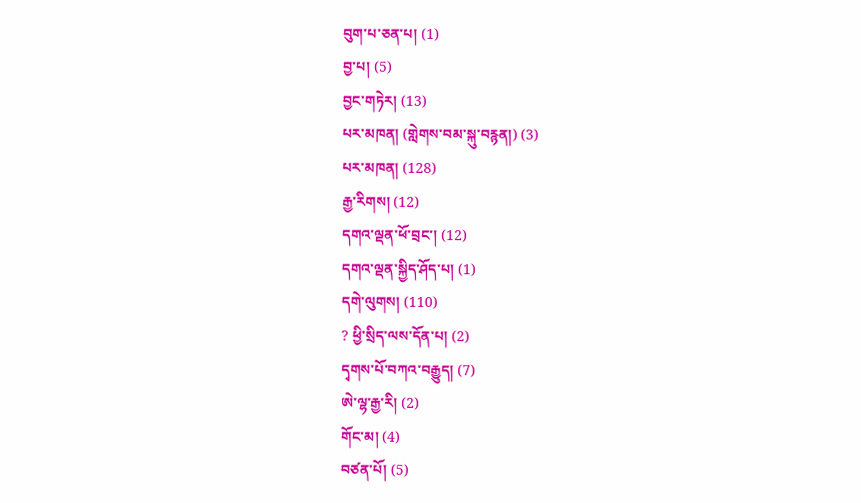བུག་པ་ཅན་པ། (1)
བྱ་པ། (5)
བྱང་གཏེར། (13)
པར་མཁན། (གླེགས་བམ་སྐུ་བརྙན།) (3)
པར་མཁན། (128)
རྒྱ་རིགས། (12)
དགའ་ལྡན་ཕོ་བྲང་། (12)
དགའ་ལྡན་སྐྱིད་ཤོད་པ། (1)
དགེ་ལུགས། (110)
? ཕྱི་སྲིད་ལས་དོན་པ། (2)
དྭགས་པོ་བཀའ་བརྒྱུད། (7)
ཨེ་ལྷ་རྒྱ་རི། (2)
གོང་མ། (4)
བཙན་པོ། (5)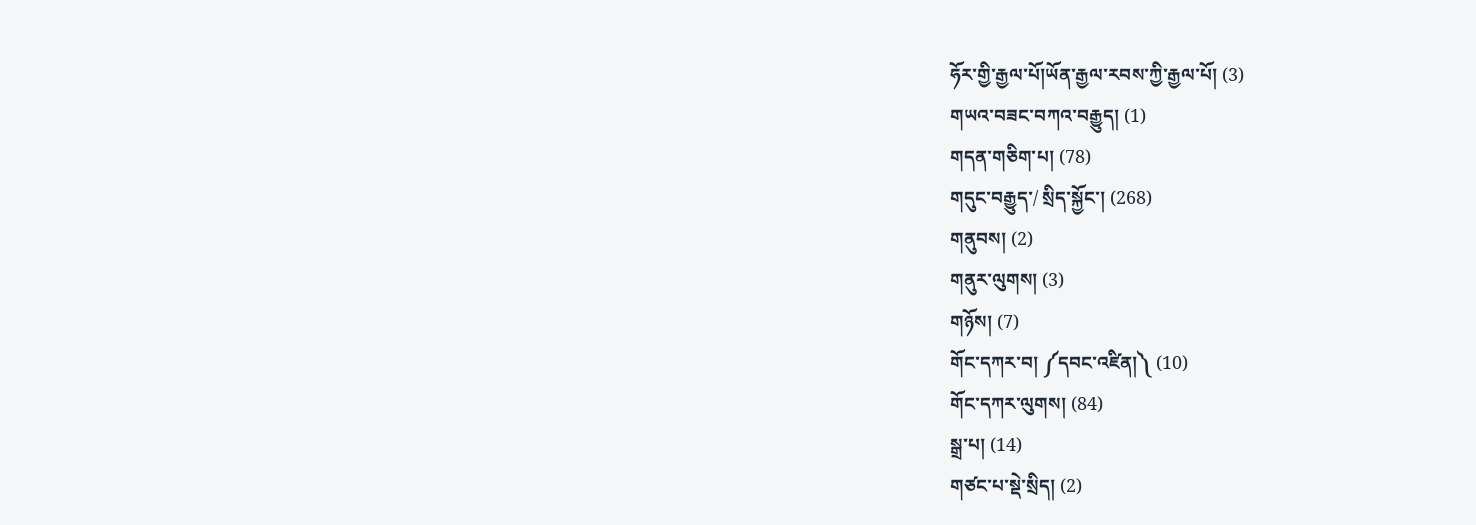ཧོར་གྱི་རྒྱལ་པོ།ཡོན་རྒྱལ་རབས་ཀྱི་རྒྱལ་པོ། (3)
གཡའ་བཟང་བཀའ་བརྒྱུད། (1)
གདན་གཅིག་པ། (78)
གདུང་བརྒྱུད་/ སྲིད་སྐྱོང་། (268)
གནུབས། (2)
གནུར་ལུགས། (3)
གཉོས། (7)
གོང་དཀར་བ། ༼དབང་འཛིན།༽ (10)
གོང་དཀར་ལུགས། (84)
སྒྲ་པ། (14)
གཙང་པ་སྡེ་སྲིད། (2)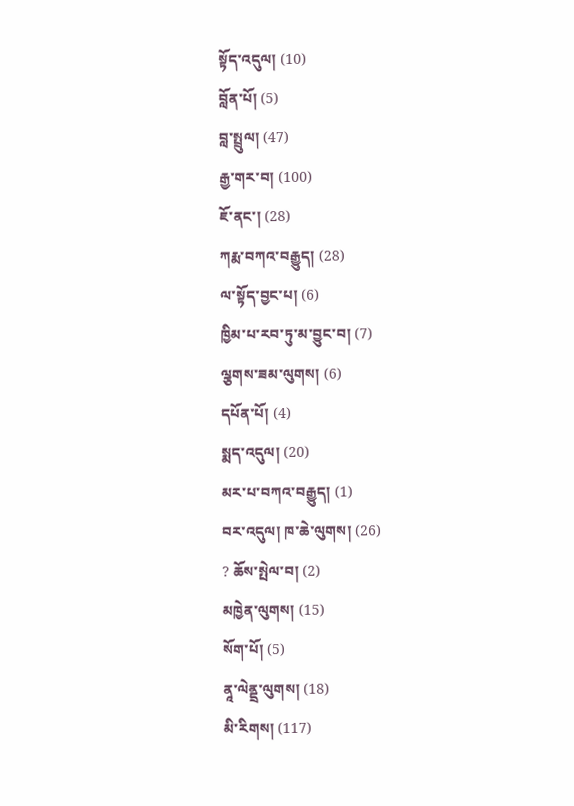སྟོད་འདུལ། (10)
བློན་པོ། (5)
བླ་སྤྲུལ། (47)
རྒྱ་གར་བ། (100)
ཇོ་ནང་། (28)
ཀརྨ་བཀའ་བརྒྱུད། (28)
ལ་སྟོད་བྱང་པ། (6)
ཁྱིམ་པ་རབ་ཏུ་མ་བྱུང་བ། (7)
ལྕགས་ཟམ་ལུགས། (6)
དཔོན་པོ། (4)
སྨད་འདུལ། (20)
མར་པ་བཀའ་བརྒྱུད། (1)
བར་འདུལ། ཁ་ཆེ་ལུགས། (26)
? ཆོས་སྤེལ་བ། (2)
མཁྱེན་ལུགས། (15)
སོག་པོ། (5)
ནཱ་ལེནྡྲ་ལུགས། (18)
མི་རིགས། (117)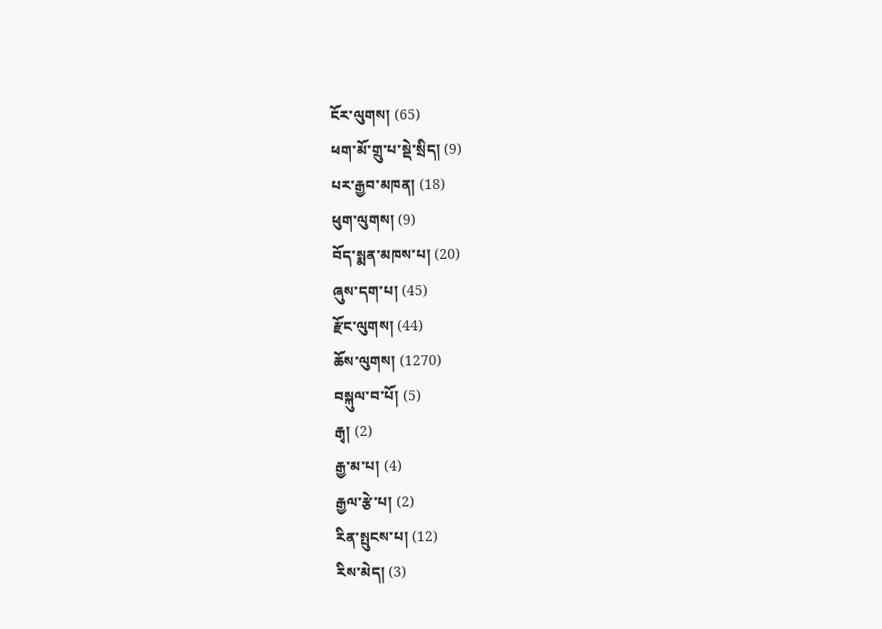ངོར་ལུགས། (65)
ཕག་མོ་གྲུ་པ་སྡེ་སྲིད། (9)
པར་རྒྱབ་མཁན། (18)
ཕུག་ལུགས། (9)
བོད་སྨན་མཁས་པ། (20)
ཞུས་དག་པ། (45)
རྫོང་ལུགས། (44)
ཆོས་ལུགས། (1270)
བསྐུལ་བ་པོ། (5)
རྒྭ། (2)
རྒྱ་མ་པ། (4)
རྒྱལ་རྩེ་པ། (2)
རིན་སྤུངས་པ། (12)
རིས་མེད། (3)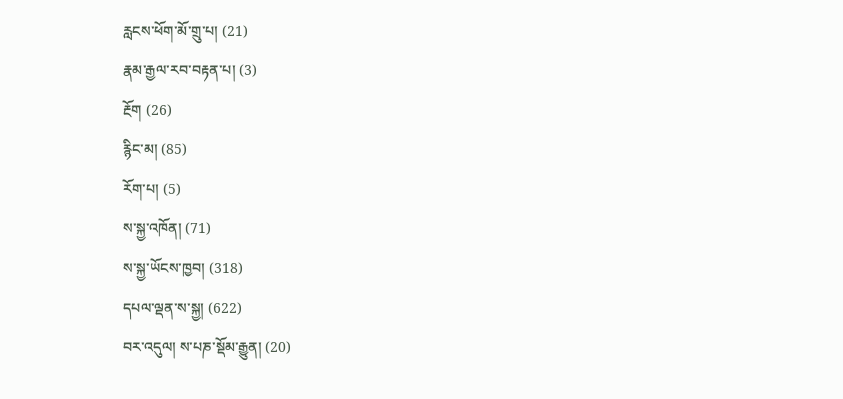རླངས་ཕོག་མོ་གྲུ་པ། (21)
རྣམ་རྒྱལ་རབ་བརྟན་པ། (3)
རྔོག (26)
རྙིང་མ། (85)
རོག་པ། (5)
ས་སྐྱ་འཁོན། (71)
ས་སྐྱ་ཡོངས་ཁྱབ། (318)
དཔལ་ལྡན་ས་སྐྱ། (622)
བར་འདུལ། ས་པཎ་སྡོམ་རྒྱུན། (20)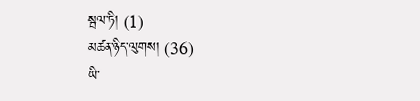སྦལ་ཏི། (1)
མཚན་ཉིད་ལུགས། (36)
ཡི་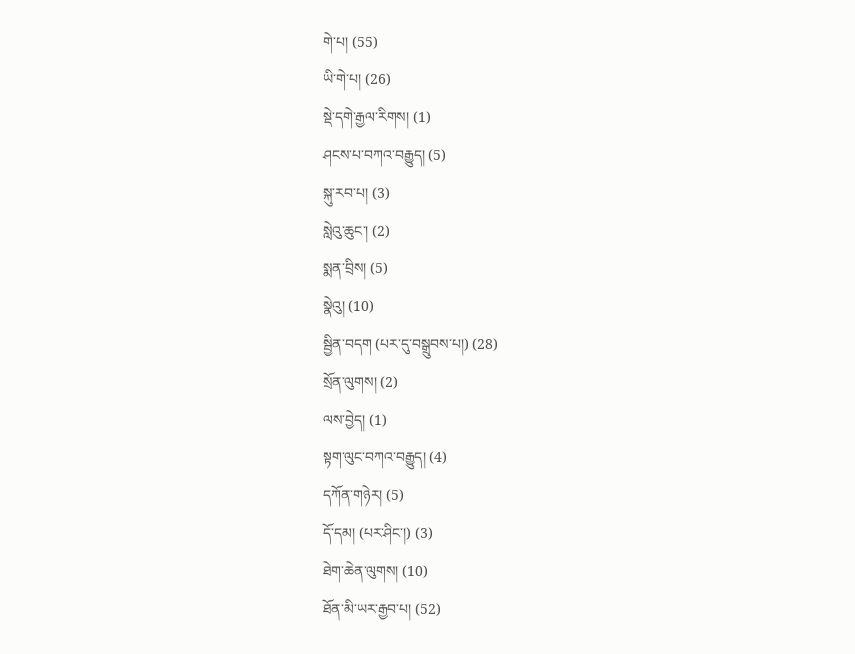གེ་པ། (55)
ཡི་གེ་པ། (26)
སྡེ་དགེ་རྒྱལ་རིགས། (1)
ཤངས་པ་བཀའ་བརྒྱུད། (5)
སྐུ་རབ་པ། (3)
སླེའུ་ཆུང་། (2)
སྨན་བྲིས། (5)
སྣེའུ། (10)
སྦྱིན་བདག (པར་དུ་བསྒྲུབས་པ།) (28)
སྲོན་ལུགས། (2)
ལས་བྱེད། (1)
སྟག་ལུང་བཀའ་བརྒྱུད། (4)
དཀོན་གཉེར། (5)
དོ་དམ། (པར་ཤིང་།) (3)
ཐེག་ཆེན་ལུགས། (10)
ཐོན་མི་ཡར་རྒྱབ་པ། (52)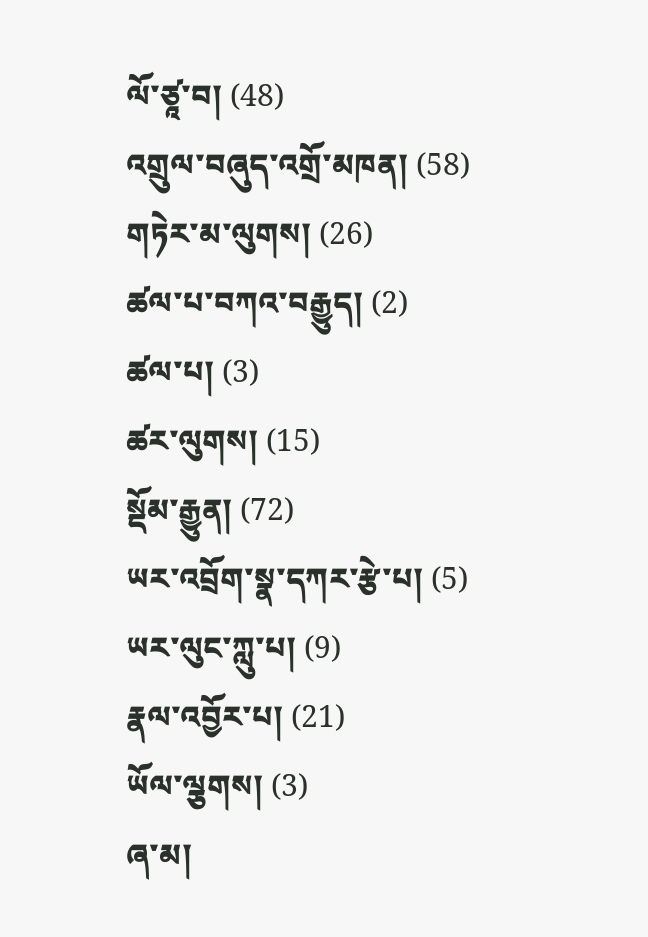ལོ་ཙཱ་བ། (48)
འགྲུལ་བཞུད་འགྲོ་མཁན། (58)
གཏེར་མ་ལུགས། (26)
ཚལ་པ་བཀའ་བརྒྱུད། (2)
ཚལ་པ། (3)
ཚར་ལུགས། (15)
སྡོམ་རྒྱུན། (72)
ཡར་འབྲོག་སྣ་དཀར་རྩེ་པ། (5)
ཡར་ལུང་ཀླུ་པ། (9)
རྣལ་འབྱོར་པ། (21)
ཡོལ་ལྕགས། (3)
ཞ་མ།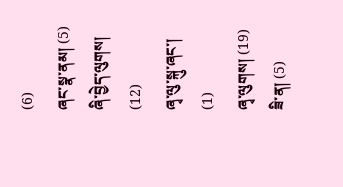(6)
ཞང་སྣ་ནམ། (5)
ཞི་བྱེད་ལུགས། (12)
ཞྭ་ལུ་སྐུ་ཞང་། (1)
ཞྭ་ལུགས། (19)
ཟི་ན། (5)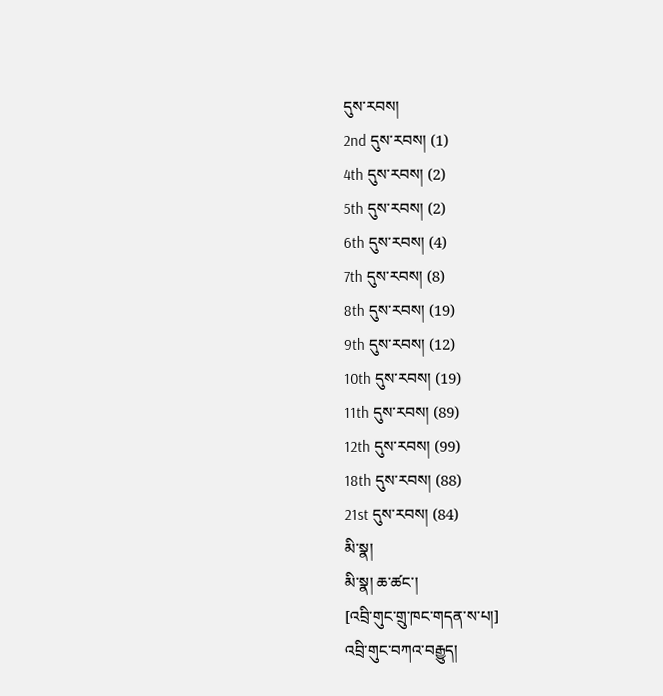དུས་རབས།
2nd དུས་རབས། (1)
4th དུས་རབས། (2)
5th དུས་རབས། (2)
6th དུས་རབས། (4)
7th དུས་རབས། (8)
8th དུས་རབས། (19)
9th དུས་རབས། (12)
10th དུས་རབས། (19)
11th དུས་རབས། (89)
12th དུས་རབས། (99)
18th དུས་རབས། (88)
21st དུས་རབས། (84)
མི་སྣ།
མི་སྣ། ཆ་ཚང་།
[འབྲི་གུང་གྲུ་ཁང་གདན་ས་པ།]
འབྲི་གུང་བཀའ་བརྒྱུད།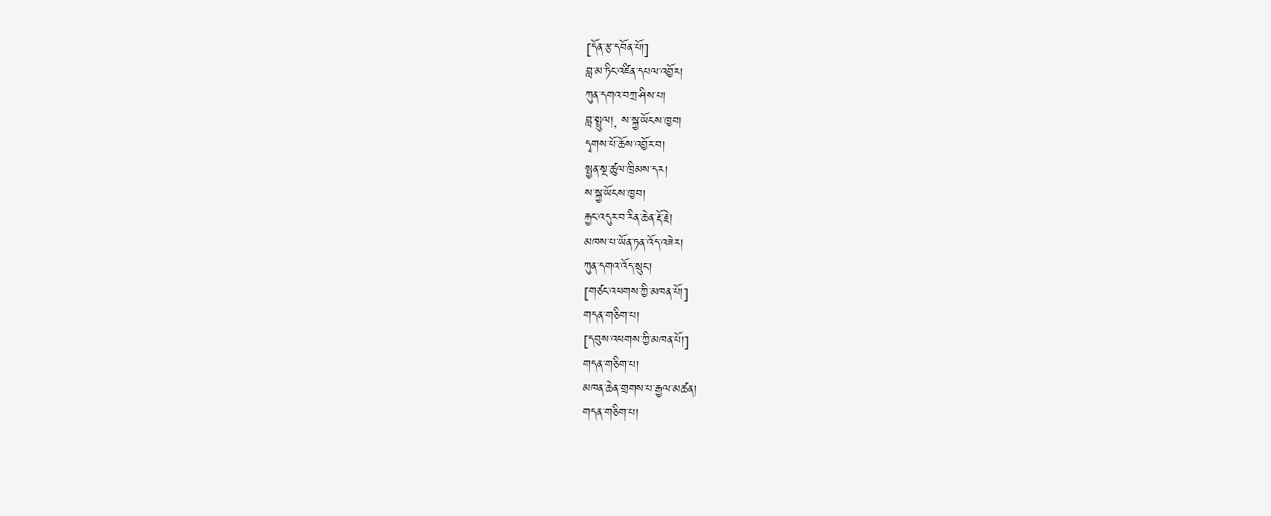[དོན་རྩ་དབོན་པོ།]
བླ་མ་ཏིང་འཛིན་དཔལ་འབྱོར།
ཀུན་དགའ་བཀྲ་ཤིས་པ།
བླ་སྤྲུལ།, ས་སྐྱ་ཡོངས་ཁྱབ།
དྭགས་པོ་ཆོས་འབྱོར་བ།
སྤྱན་སྔ་ཚུལ་ཁྲིམས་དར།
ས་སྐྱ་ཡོངས་ཁྱབ།
རྐྱང་འདུར་བ་རིན་ཆེན་རྡོ་རྗེ།
མཁས་པ་ཡོན་ཏན་འོད་འཟེར།
ཀུན་དགའ་འོད་སྲུང་།
[གཙང་འཕགས་ཀྱི་མཁན་པོ།]
གདན་གཅིག་པ།
[དབུས་འཕགས་ཀྱི་མཁན་པོ།]
གདན་གཅིག་པ།
མཁན་ཆེན་གྲགས་པ་རྒྱལ་མཚན།
གདན་གཅིག་པ།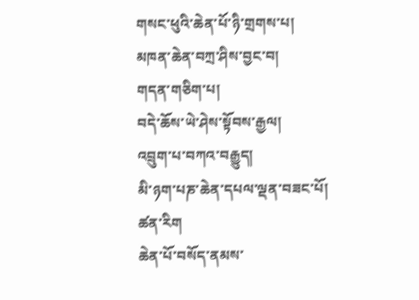གསང་ཕུའི་ཆེན་པོ་ཉི་གྲགས་པ།
མཁན་ཆེན་བཀྲ་ཤིས་བྱང་བ།
གདན་གཅིག་པ།
བདེ་ཆོས་ཡེ་ཤེས་སྟོབས་རྒྱལ།
འབྲུག་པ་བཀའ་བརྒྱུད།
མི་ཉག་པཎ་ཆེན་དཔལ་ལྡན་བཟང་པོ།
ཚན་རིག
ཆེན་པོ་བསོད་ནམས་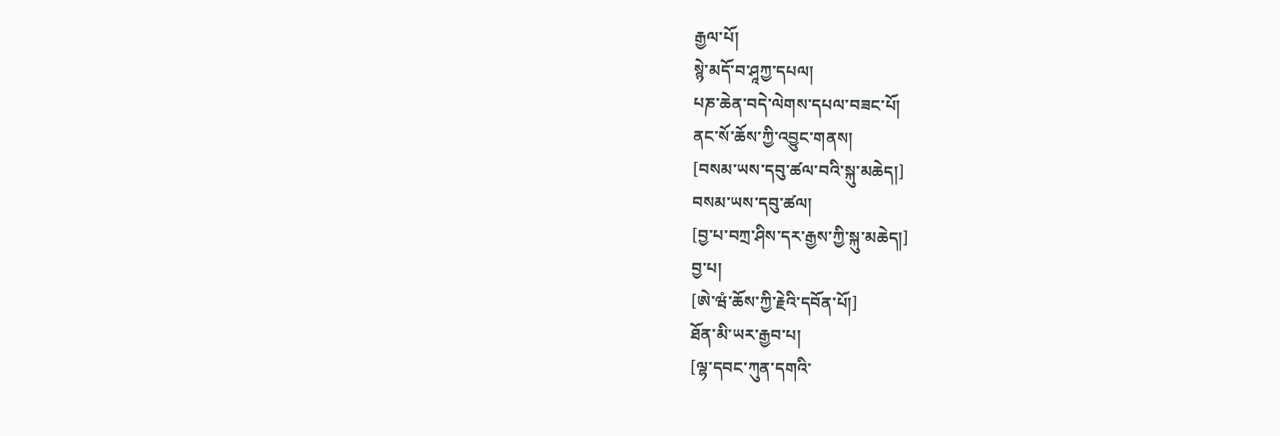རྒྱལ་པོ།
སྙེ་མདོ་བ་ཤཱཀྱ་དཔལ།
པཎ་ཆེན་བདེ་ལེགས་དཔལ་བཟང་པོ།
ནང་སོ་ཆོས་ཀྱི་འབྱུང་གནས།
[བསམ་ཡས་དབུ་ཚལ་བའི་སྐུ་མཆེད།]
བསམ་ཡས་དབུ་ཚལ།
[བྱ་པ་བཀྲ་ཤིས་དར་རྒྱས་ཀྱི་སྐུ་མཆེད།]
བྱ་པ།
[ཨེ་ཝཾ་ཆོས་ཀྱི་རྗེའི་དབོན་པོ།]
ཐོན་མི་ཡར་རྒྱབ་པ།
[ལྷ་དབང་ཀུན་དགའི་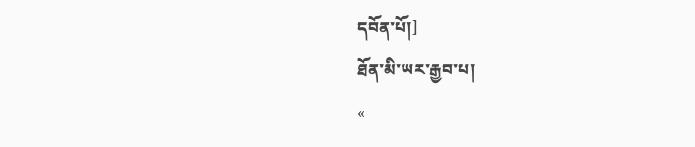དབོན་པོ།]
ཐོན་མི་ཡར་རྒྱབ་པ།
«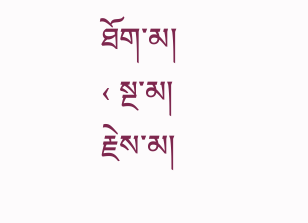ཐོག་མ།
‹ སྔ་མ།
རྗེས་མ།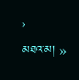›
མཐའ་མ། »